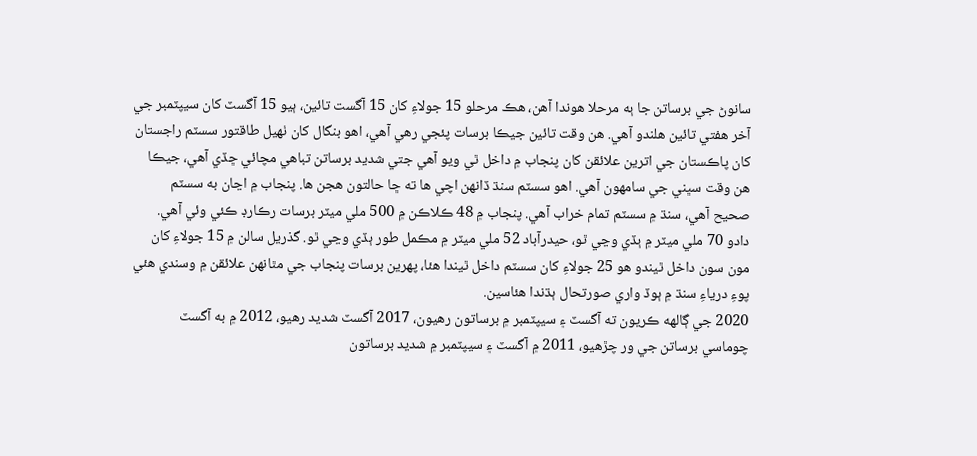سانوڻ جي برساتن جا ٻه مرحلا هوندا آهن، هڪ مرحلو 15 جولاءِ کان 15 آگست تائين، ٻيو 15 آگسٽ کان سيپٽمبر جي آخر هفتي تائين هلندو آهي. هن وقت تائين جيڪا برسات پئجي رهي آهي، اهو بنگال کان ٺهيل طاقتور سسٽم راجستان کان پاڪستان جي اترين علائقن کان پنجاب ۾ داخل ٿي ويو آهي جتي شديد برساتن تباهي مچائي ڇڏي آهي، جيڪا هن وقت سڀني جي سامهون آهي. اهو سسٽم سنڌ ڏانهن اچي ها ته ڇا حالتون هجن ها. پنجاب ۾ اڃان به سسٽم صحيح آهي، سنڌ ۾ سسٽم تمام خراب آهي. پنجاب ۾ 48 ڪلاڪن ۾ 500 ملي ميٽر برسات رڪارڊ ڪئي وئي آهي. دادو 70 ملي ميٽر ۾ ٻڏي وڃي ٿو، حيدرآباد 52 ملي ميٽر ۾ مڪمل طور ٻڏي وڃي ٿو. گذريل سالن ۾ 15 جولاءِ کان مون سون داخل ٿيندو هو 25 جولاءِ کان سسٽم داخل ٿيندا هئا، پهرين برسات پنجاب جي مٿانهن علائقن ۾ وسندي هئي پوءِ درياءِ سنڌ ۾ ٻوڏ واري صورتحال ٻڌندا هئاسين.
2020 جي ڳالهه ڪريون ته آگسٽ ۽ سيپٽمبر ۾ برساتون رهيون، 2017 آگسٽ شديد رهيو، 2012 ۾ به آگسٽ چوماسي برساتن جي ور چڙهيو، 2011 ۾ آگسٽ ۽ سيپٽمبر ۾ شديد برساتون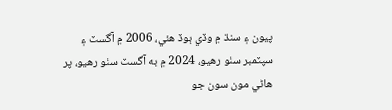پيون ۽ سنڌ ۾ وڏي ٻوڏ هئي، 2006 ۾ آگسٽ ۽ سپٽمبر سٺو رهيو، 2024 ۾ به آگسٽ سٺو رهيو، پر هاڻي مون سون جو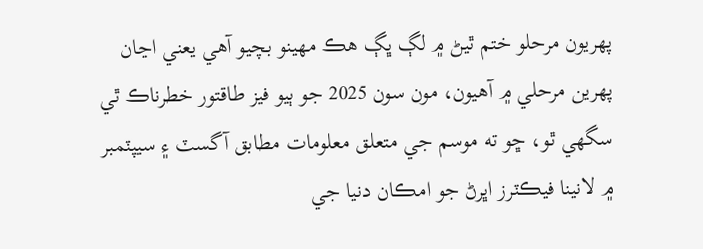پهريون مرحلو ختم ٿيڻ ۾ لڳ ڀڳ هڪ مهينو بچيو آهي يعني اڃان پهرين مرحلي ۾ آهيون، مون سون 2025 جو ٻيو فيز طاقتور خطرناڪ ٿي سگهي ٿو، ڇو ته موسم جي متعلق معلومات مطابق آگسٽ ۽ سيپٽمبر ۾ لانينا فيڪٽرز اڀرڻ جو امڪان دنيا جي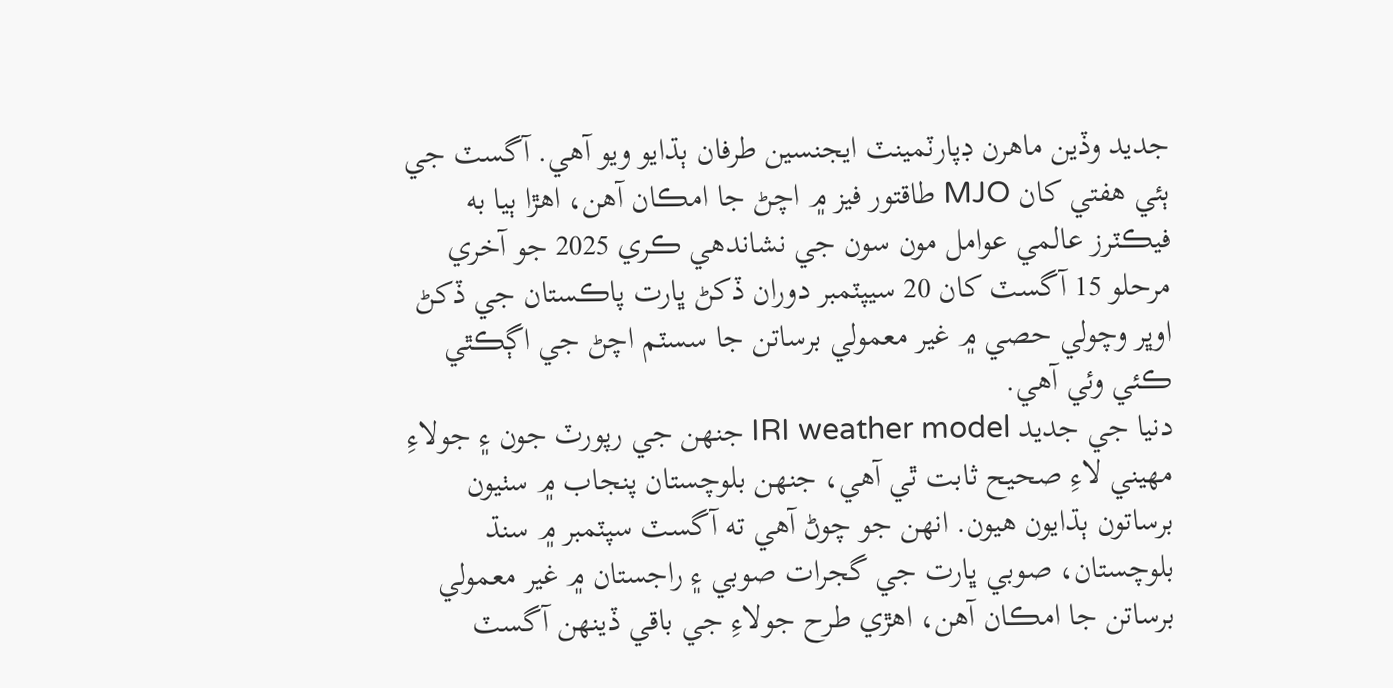جديد وڏين ماهرن ڊپارٽمينٽ ايجنسين طرفان ٻڌايو ويو آهي. آگسٽ جي ٻئي هفتي کان MJO طاقتور فيز ۾ اچڻ جا امڪان آهن، اھڙا ٻيا به فيڪٽرز عالمي عوامل مون سون جي نشاندهي ڪري 2025 جو آخري مرحلو 15 آگسٽ کان 20 سيپٽمبر دوران ڏکڻ ڀارت پاڪستان جي ڏکڻ اوڀر وچولي حصي ۾ غير معمولي برساتن جا سسٽم اچڻ جي اڳڪٿي ڪئي وئي آهي.
دنيا جي جديد IRI weather model جنهن جي رپورٽ جون ۽ جولاءِ مهيني لاءِ صحيح ثابت ٿي آهي، جنهن بلوچستان پنجاب ۾ سٺيون برساتون ٻڌايون هيون. انهن جو چوڻ آهي ته آگسٽ سپٽمبر ۾ سنڌ بلوچستان، صوبي ڀارت جي گجرات صوبي ۽ راجستان ۾ غير معمولي برساتن جا امڪان آهن، اهڙي طرح جولاءِ جي باقي ڏينهن آگسٽ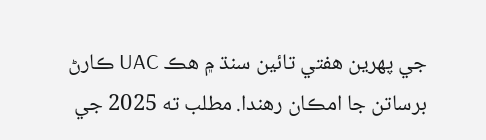جي پهرين هفتي تائين سنڌ ۾ هڪ UAC ڪارڻ برساتن جا امڪان رهندا. مطلب ته 2025 جي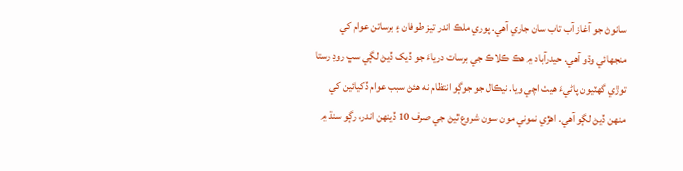سانوڻ جو آغاز آب تاب سان جاري آهي. پوري ملڪ اندر تيز طوفان ۽ برساتن عوام کي منجهائي وڌو آهي. حيدرآباد ۾ هڪ ڪلاڪ جي برسات درياءَ جو ڏيک ڏيڻ لڳي سڀ روڊ رستا توڙي گهٽيون پاڻيءَ هيٺ اچي ويا. نيڪال جو جوڳو انتظام نه هئڻ سبب عوام ڏکيائين کي منهن ڏيڻ لڳو آهي. اهڙي نموني مون سون شروع ٿيڻ جي صرف 10 ڏينهن اندر، رڳو سنڌ ۾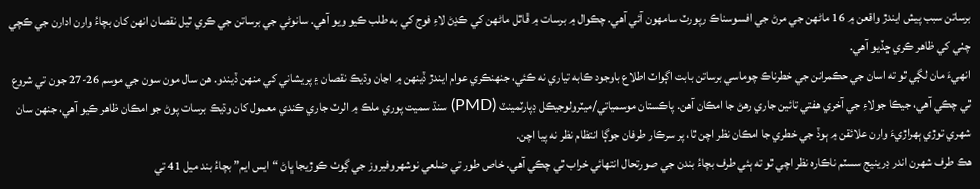برساتن سبب پيش ايندڙ واقعن ۾ 16 ماڻهن جي مرڻ جي افسوسناڪ رپورٽ سامهون آئي آهي. چڪوال ۾ برسات ۾ ڦاٿل ماڻهن کي ڪڍڻ لاءِ فوج کي به طلب ڪيو ويو آهي. سانوڻي جي برساتن جي ڪري ٿيل نقصان انهن کان بچاءُ وارن ادارن جي ڪچي چٺي کي ظاهر ڪري ڇڏيو آهي.
انهيءَ مان لڳي ٿو ته اسان جي حڪمرانن جي خطرناڪ چوماسي برساتن بابت اڳواٽ اطلاع باوجود ڪابه تياري نه ڪئي، جنهنڪري عوام ايندڙ ڏينهن ۾ اڃان وڌيڪ نقصان ۽ پريشاني کي منهن ڏيندو. هن سال مون سون جي موسم 26-27 جون تي شروع ٿي چڪي آهي، جيڪا جولاءِ جي آخري هفتي تائين جاري رهڻ جا امڪان آهن. پاڪستان موسمياتي/ميٽرولوجيڪل ڊپارٽمينٽ (PMD) سنڌ سميت پوري ملڪ ۾ الرٽ جاري ڪندي معمول کان وڌيڪ برسات پوڻ جو امڪان ظاهر ڪيو آهي، جنهن سان شهري توڙي ٻهراڙيءَ وارن علائقن ۾ ٻوڏ جي خطري جا امڪان نظر اچن ٿا، پر سرڪار طرفان جوڳا انتظام نظر نه پيا اچن.
هڪ طرف شهرن اندر ڊرينيج سسٽم ناڪاره نظر اچي ٿو ته ٻئي طرف بچاءُ بندن جي صورتحال انتهائي خراب ٿي چڪي آهي. خاص طور تي ضلعي نوشھروفيروز جي ڳوٺ ڪوڙيجا ڀاڻ “ايس ايم” بچاءُ بند ميل 41 تي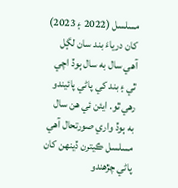مسلسل (2022 ۽ 2023) کان درياءَ بند سان لڳل آهي سال به سال ٻوڏ اچي ٿي ۽ بند کي پاڻي پائيندو رھي ٿو. ايئن ئي ھن سال به ٻوڏ واري صورتحال آهي مسلسل ڪيترن ڏينهن کان پاڻي چڙھندو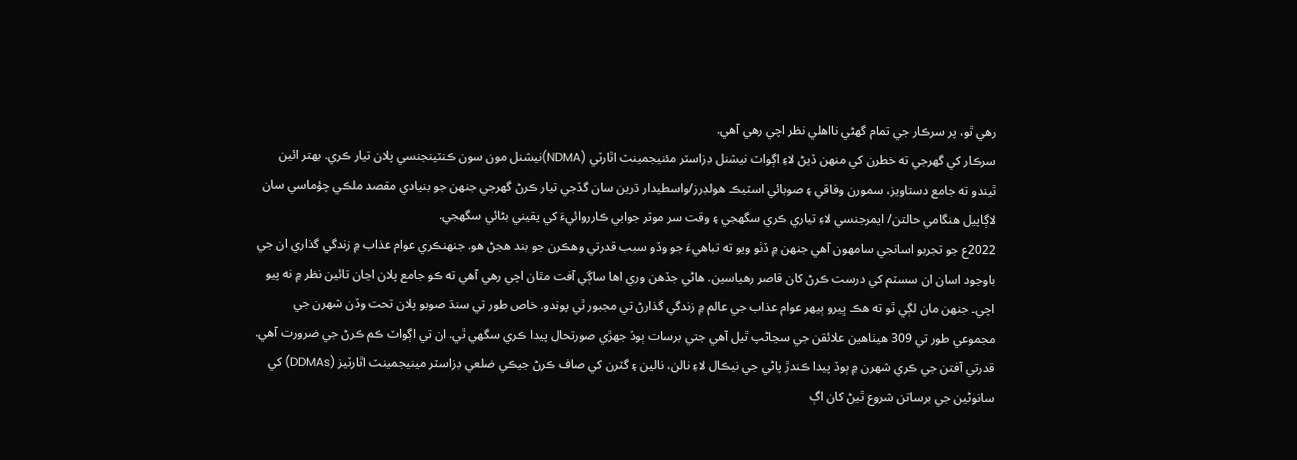رھي ٿو، پر سرڪار جي تمام گھڻي نااھلي نظر اچي رھي آهي.
سرڪار کي گهرجي ته خطرن کي منهن ڏيڻ لاءِ اڳواٽ نيشنل ڊزاسٽر مئنيجمينٽ اٿارٽي (NDMA)نيشنل مون سون ڪنٽينجنسي پلان تيار ڪري. بهتر ائين ٿيندو ته جامع دستاويز، سمورن وفاقي ۽ صوبائي اسٽيڪ هولڊرز/واسطيدار ڌرين سان گڏجي تيار ڪرڻ گهرجي جنهن جو بنيادي مقصد ملڪي چؤماسي سان لاڳاپيل ھنگامي حالتن/ ايمرجنسي لاءِ تياري ڪري سگهجي ۽ وقت سر موثر جوابي ڪارروائيءَ کي يقيني بڻائي سگهجي.
2022ع جو تجربو اسانجي سامهون آھي جنهن ۾ ڏٺو ويو ته تباهيءَ جو وڏو سبب قدرتي وهڪرن جو بند هجڻ هو. جنهنڪري عوام عذاب ۾ زندگي گذاري ان جي باوجود اسان ان سسٽم کي درست ڪرڻ کان قاصر رهياسين. هاڻي جڏهن وري اها ساڳي آفت مٿان اچي رهي آهي ته ڪو جامع پلان اڃان تائين نظر ۾ نه پيو اچي۔ جنهن مان لڳي ٿو ته هڪ ڀيرو ٻيهر عوام عذاب جي عالم ۾ زندگي گذارڻ تي مجبور ٿي پوندو. خاص طور تي سنڌ صوبو پلان تحت وڏن شهرن جي مجموعي طور تي 309 هيٺاهين علائقن جي سڃاڻپ ٿيل آهي جتي برسات ٻوڏ جھڙي صورتحال پيدا ڪري سگھي ٿي. ان تي اڳواٽ ڪم ڪرڻ جي ضرورت آهي. قدرتي آفتن جي ڪري شھرن ۾ ٻوڏ پيدا ڪندڙ پاڻي جي نيڪال لاءِ نالن، نالين ۽ گٽرن کي صاف ڪرڻ جيڪي ضلعي ڊزاسٽر مينيجمينٽ اٿارٽيز (DDMAs) کي سانوڻين جي برساتن شروع ٿيڻ کان اڳ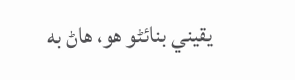يقيني بنائڻو هو، هاڻ به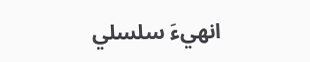انهيءَ سلسلي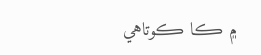۾ ڪا ڪوتاهي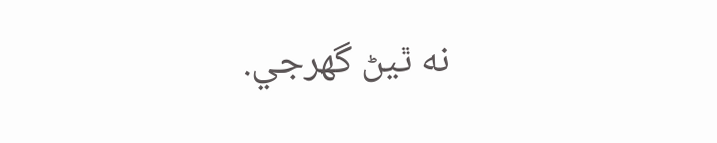نه ٿيڻ گهرجي.